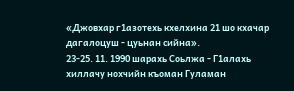«Джовхар г1азотехь кхелхина 21 шо кхачар дагалоцуш - цуьнан сийна».
23-25. 11. 1990 шарахь Соьлжа - Г1алахь хиллачу нохчийн къоман Гуламан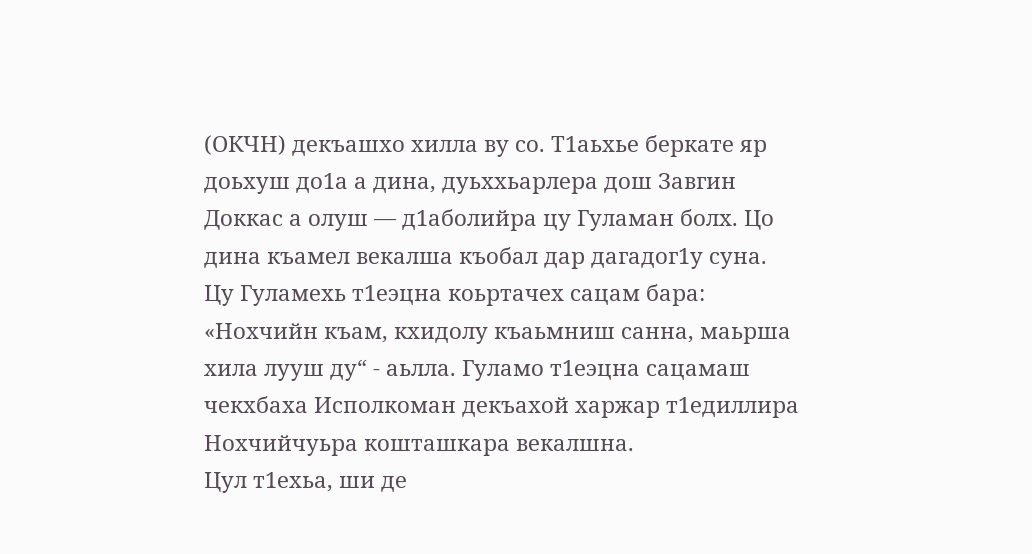(ОКЧН) декъашхо хилла ву со. Т1аьхье беркате яр доьхуш до1а а дина, дуьххьарлера дош Завгин Доккас а олуш — д1аболийра цу Гуламан болх. Цо дина къамел векалша къобал дар дагадог1у суна.
Цу Гуламехь т1еэцна коьртачех сацам бара: «Нохчийн къам, кхидолу къаьмниш санна, маьрша хила лууш ду“ - аьлла. Гуламо т1еэцна сацамаш чекхбаха Исполкоман декъахой харжар т1едиллира Нохчийчуьра кошташкара векалшна.
Цул т1ехьа, ши де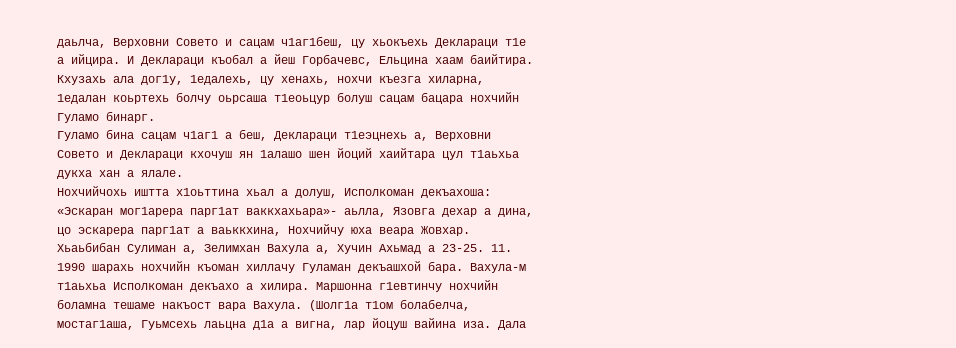даьлча, Верховни Совето и сацам ч1аг1беш, цу хьокъехь Деклараци т1е а ийцира. И Деклараци къобал а йеш Горбачевс, Ельцина хаам баийтира.
Кхузахь ала дог1у, 1едалехь, цу хенахь, нохчи къезга хиларна, 1едалан коьртехь болчу оьрсаша т1еоьцур болуш сацам бацара нохчийн Гуламо бинарг.
Гуламо бина сацам ч1аг1 а беш, Деклараци т1еэцнехь а, Верховни Совето и Деклараци кхочуш ян 1алашо шен йоций хаийтара цул т1аьхьа дукха хан а ялале.
Нохчийчохь иштта х1оьттина хьал а долуш, Исполкоман декъахоша: «Эскаран мог1арера парг1ат ваккхахьара»- аьлла, Язовга дехар а дина, цо эскарера парг1ат а ваьккхина, Нохчийчу юха веара Жовхар.
Хьаьбибан Сулиман а, Зелимхан Вахула а, Хучин Ахьмад а 23-25. 11. 1990 шарахь нохчийн къоман хиллачу Гуламан декъашхой бара. Вахула-м т1аьхьа Исполкоман декъахо а хилира. Маршонна г1евтинчу нохчийн боламна тешаме накъост вара Вахула. (Шолг1а т1ом болабелча, мостаг1аша, Гуьмсехь лаьцна д1а а вигна, лар йоцуш вайина иза. Дала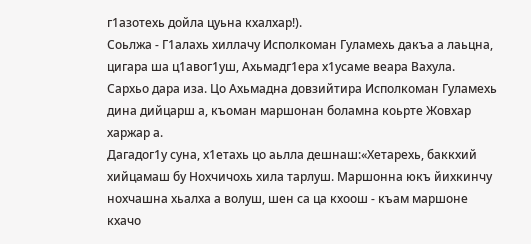г1азотехь дойла цуьна кхалхар!).
Соьлжа - Г1алахь хиллачу Исполкоман Гуламехь дакъа а лаьцна, цигара ша ц1авог1уш, Ахьмадг1ера х1усаме веара Вахула. Сархьо дара иза. Цо Ахьмадна довзийтира Исполкоман Гуламехь дина дийцарш а, къоман маршонан боламна коьрте Жовхар харжар а.
Дагадог1у суна, х1етахь цо аьлла дешнаш:«Хетарехь, баккхий хийцамаш бу Нохчичохь хила тарлуш. Маршонна юкъ йихкинчу нохчашна хьалха а волуш, шен са ца кхоош - къам маршоне кхачо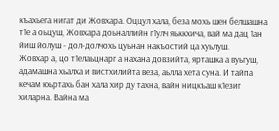къахьега нигат ди Жовхара. Оццул хала, беза мохь шен белшашна т1е а оьцуш, Жовхара доьналлийн г1улч яьккхича, вай ма дац 1ан йиш йолуш - дол-долчохь цуьнан накъостий ца хуьлуш.
Жовхар а, цо т1елаьцнарг а нахана довзийта, ярташка а вуьгуш, адамашна хьалха и вистхилийта веза, аьлла хета суна. И тайпа кечам юьртахь бан хала хир ду тахна, вайн ницкъаш к1езиг хиларна. Вайна ма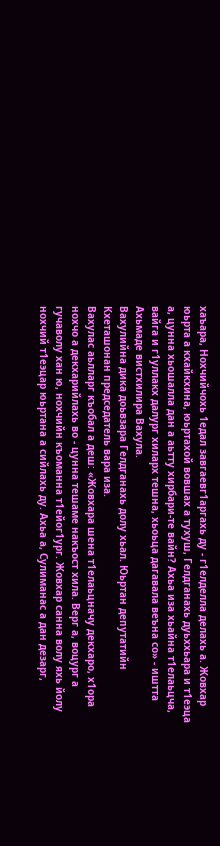хаъара, Нохчийчохь 1едал завгаевг1аргахь ду - г1елделла делахь а. Жовхар юьрта а кхайкхина, юьртахой вовшах а тухуш, Гелдганахь дуьххьара и т1еэца а, цунна хьошалла дан а аьтту хирбари-те вайн? Ахьа иза хьайна т1елаьцча, вайга и г1уллакх далург хиларх тешна, хьоьца дагавала веъна со» - иштта Ахьмаде вистхилира Вахула.
Вахулийна дика доьвзара Гелдганахь долу хьал. Юьртан депутатийн Кхеташонан председатель вара иза.
Вахулас аьлларг къобал а деш: «Жовхара шена т1елаьцначу декхаро, х1ора нохчо а декхарийлахь во - цунна тешаме накъост хила. Верг а, воцург а гучаволу хан ю, нохчийн къоманна т1ейог1ург. Жовхар санна волу яхь йолу нохчий т1еэцар юьртана а сийлахь ду. Ахьа а, Сулиманас а дан дезарг,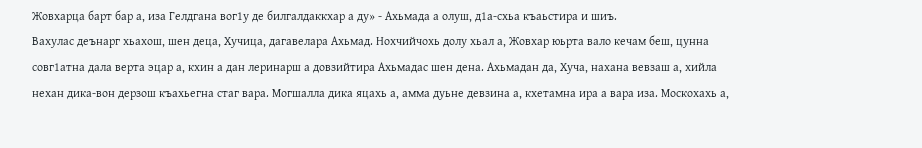Жовхарца барт бар а, иза Гелдгана вог1у де билгалдаккхар а ду» - Ахьмада а олуш, д1а-схьа къаьстира и шиъ.
Вахулас деънарг хьахош, шен деца, Хучица, дагавелара Ахьмад. Нохчийчохь долу хьал а, Жовхар юьрта вало кечам беш, цунна совг1атна дала верта эцар а, кхин а дан леринарш а довзийтира Ахьмадас шен дена. Ахьмадан да, Хуча, нахана вевзаш а, хийла нехан дика-вон дерзош къахьегна стаг вара. Могшалла дика яцахь а, амма дуьне девзина а, кхетамна ира а вара иза. Москохахь а,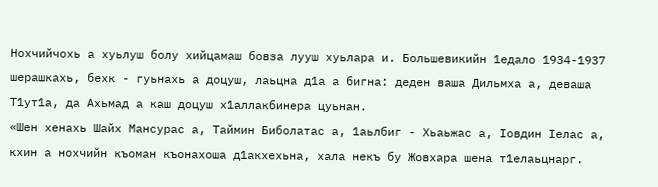Нохчийчохь а хуьлуш болу хийцамаш бовза лууш хуьлара и. Большевикийн 1едало 1934-1937 шерашкахь, бехк - гуьнахь а доцуш, лаьцна д1а а бигна: деден ваша Дильмха а, деваша Т1ут1а, да Ахьмад а каш доцуш х1аллакбинера цуьнан.
«Шен хенахь Шайх Мансурас а, Таймин Биболатас а, 1аьлбиг - Хьаьжас а, Iовдин Iелас а, кхин а нохчийн къоман къонахоша д1акхехьна, хала некъ бу Жовхара шена т1елаьцнарг.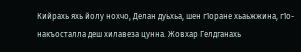Кийрахь яхь йолу нохчо, Делан дуьхьа, шен г1оране хьаьжжина, г1о-накъосталла деш хилавеза цунна. Жовхар Гелдганахь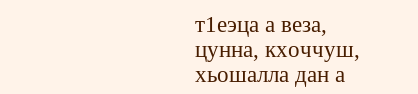т1еэца а веза, цунна, кхоччуш, хьошалла дан а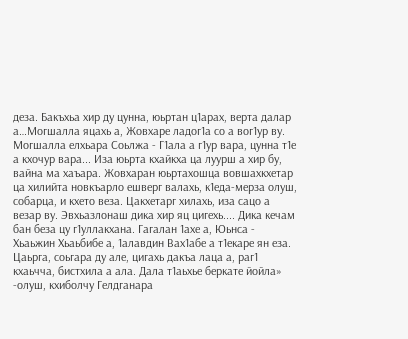деза. Бакъхьа хир ду цунна, юьртан ц1арах, верта далар а…Могшалла яцахь а, Жовхаре ладог1а со а вог1ур ву. Могшалла елхьара Соьлжа - Г1ала а г1ур вара, цунна т1е а кхочур вара... Иза юьрта кхайкха ца луурш а хир бу, вайна ма хаъара. Жовхаран юьртахошца вовшахкхетар ца хилийта новкъарло ешверг валахь, к1еда-мерза олуш, собарца, и кхето веза. Цакхетарг хилахь, иза сацо а везар ву. Эвхьазлонаш дика хир яц цигехь.... Дика кечам бан беза цу г1уллакхана. Гагалан 1ахе а, Юьнcа - Хьаьжин Хьаьбибе а, 1алавдин Вах1абе а т1екаре ян еза. Цаьрга, соьгара ду але, цигахь дакъа лаца а, раг1 кхаьчча, бистхила а ала. Дала т1аьхье беркате йойла» -олуш, кхиболчу Гелдганара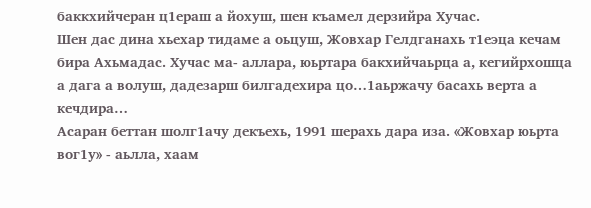баккхийчеран ц1ераш а йохуш, шен къамел дерзийра Хучас.
Шен дас дина хьехар тидаме а оьцуш, Жовхар Гелдганахь т1еэца кечам бира Ахьмадас. Хучас ма- аллара, юьртара бакхийчаьрца а, кегийрхошца а дага а волуш, дадезарш билгадехира цо…1аьржачу басахь верта а кечдира…
Асаран беттан шолг1ачу декъехь, 1991 шерахь дара иза. «Жовхар юьрта вог1у» - аьлла, хаам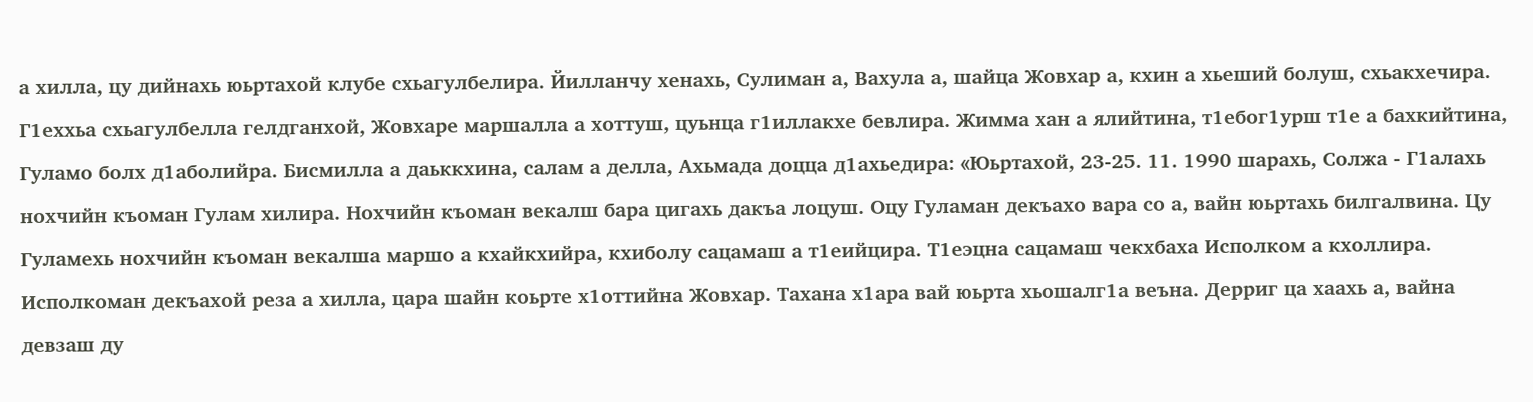а хилла, цу дийнахь юьртахой клубе схьагулбелира. Йилланчу хенахь, Сулиман а, Вахула а, шайца Жовхар а, кхин а хьеший болуш, схьакхечира. Г1еххьа схьагулбелла гелдганхой, Жовхаре маршалла а хоттуш, цуьнца г1иллакхе бевлира. Жимма хан а ялийтина, т1ебог1урш т1е а бахкийтина, Гуламо болх д1аболийра. Бисмилла а даьккхина, салам а делла, Ахьмада доцца д1ахьедира: «Юьртахой, 23-25. 11. 1990 шарахь, Солжа - Г1алахь нохчийн къоман Гулам хилира. Нохчийн къоман векалш бара цигахь дакъа лоцуш. Оцу Гуламан декъахо вара со а, вайн юьртахь билгалвина. Цу Гуламехь нохчийн къоман векалша маршо а кхайкхийра, кхиболу сацамаш а т1еийцира. Т1еэцна сацамаш чекхбаха Исполком а кхоллира. Исполкоман декъахой реза а хилла, цара шайн коьрте х1оттийна Жовхар. Тахана х1ара вай юьрта хьошалг1а веъна. Дерриг ца хаахь а, вайна девзаш ду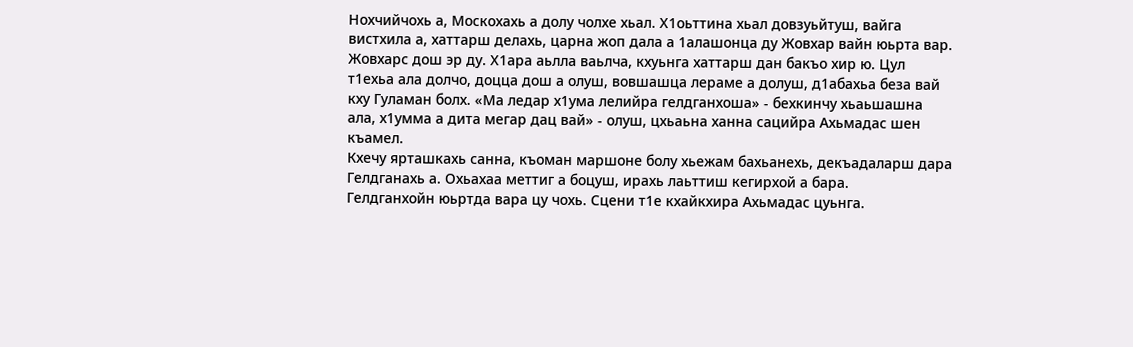Нохчийчохь а, Москохахь а долу чолхе хьал. Х1оьттина хьал довзуьйтуш, вайга вистхила а, хаттарш делахь, царна жоп дала а 1алашонца ду Жовхар вайн юьрта вар. Жовхарс дош эр ду. Х1ара аьлла ваьлча, кхуьнга хаттарш дан бакъо хир ю. Цул т1ехьа ала долчо, доцца дош а олуш, вовшашца лераме а долуш, д1абахьа беза вай кху Гуламан болх. «Ма ледар х1ума лелийра гелдганхоша» - бехкинчу хьаьшашна ала, х1умма а дита мегар дац вай» - олуш, цхьаьна ханна сацийра Ахьмадас шен къамел.
Кхечу ярташкахь санна, къоман маршоне болу хьежам бахьанехь, декъадаларш дара Гелдганахь а. Охьахаа меттиг а боцуш, ирахь лаьттиш кегирхой а бара.
Гелдганхойн юьртда вара цу чохь. Сцени т1е кхайкхира Ахьмадас цуьнга.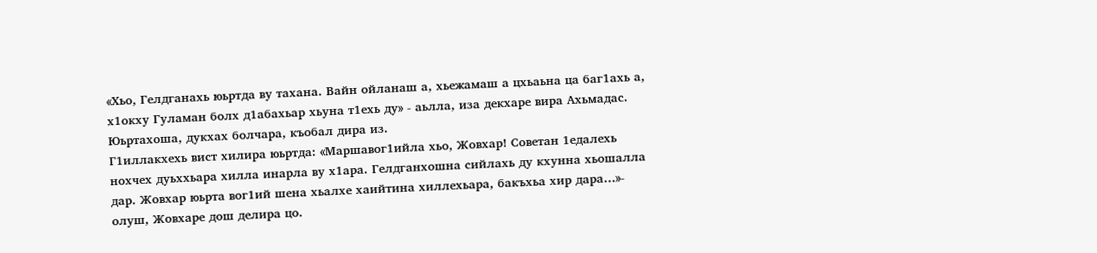«Хьо, Гелдганахь юьртда ву тахана. Вайн ойланаш а, хьежамаш а цхьаьна ца баг1ахь а, х1окху Гуламан болх д1абахьар хьуна т1ехь ду» - аьлла, иза декхаре вира Ахьмадас. Юьртахоша, дукхах болчара, къобал дира из.
Г1иллакхехь вист хилира юьртда: «Маршавог1ийла хьо, Жовхар! Советан 1едалехь нохчех дуьххьара хилла инарла ву х1ара. Гелдганхошна сийлахь ду кхунна хьошалла дар. Жовхар юьрта вог1ий шена хьалхе хаийтина хиллехьара, бакъхьа хир дара…»- олуш, Жовхаре дош делира цо.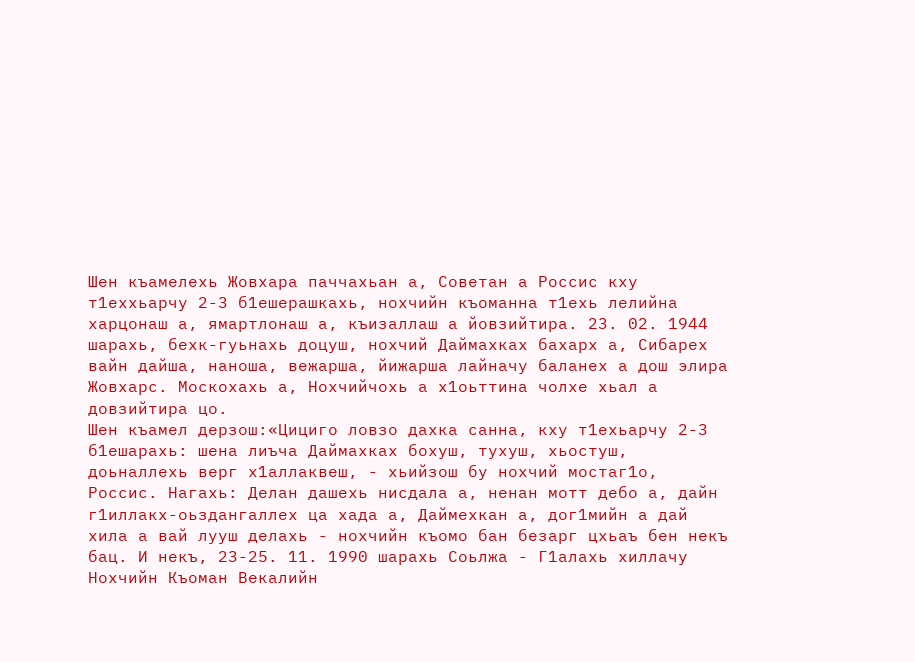Шен къамелехь Жовхара паччахьан а, Советан а Россис кху т1еххьарчу 2-3 б1ешерашкахь, нохчийн къоманна т1ехь лелийна харцонаш а, ямартлонаш а, къизаллаш а йовзийтира. 23. 02. 1944 шарахь, бехк-гуьнахь доцуш, нохчий Даймахках бахарх а, Сибарех вайн дайша, наноша, вежарша, йижарша лайначу баланех а дош элира Жовхарс. Москохахь а, Нохчийчохь а х1оьттина чолхе хьал а довзийтира цо.
Шен къамел дерзош:«Цициго ловзо дахка санна, кху т1ехьарчу 2-3 б1ешарахь: шена лиъча Даймахках бохуш, тухуш, хьостуш, доьналлехь верг х1аллаквеш, - хьийзош бу нохчий мостаг1о, Россис. Нагахь: Делан дашехь нисдала а, ненан мотт дебо а, дайн г1иллакх-оьздангаллех ца хада а, Даймехкан а, дог1мийн а дай хила а вай лууш делахь - нохчийн къомо бан безарг цхьаъ бен некъ бац. И некъ, 23-25. 11. 1990 шарахь Соьлжа - Г1алахь хиллачу Нохчийн Къоман Векалийн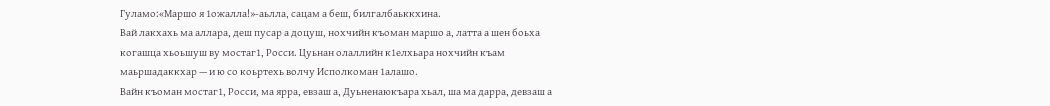Гуламо:«Маршо я 1ожалла!»-аьлла, сацам а беш, билгалбаьккхина.
Вай лакхахь ма аллара, деш пусар а доцуш, нохчийн къоман маршо а, латта а шен боьха когашца хьоьшуш ву мостаг1, Росси. Цуьнан олаллийн к1елхьара нохчийн къам маьршадаккхар — и ю со коьртехь волчу Исполкоман 1алашо.
Вайн къоман мостаг1, Росси, ма ярра, евзаш а, Дуьненаюкъара хьал, ша ма дарра, девзаш а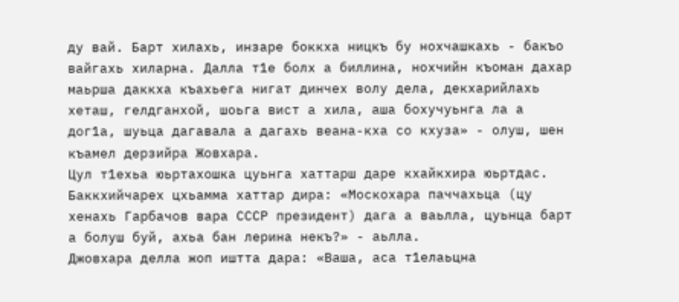ду вай. Барт хилахь, инзаре боккха ницкъ бу нохчашкахь - бакъо вайгахь хиларна. Далла т1е болх а биллина, нохчийн къоман дахар маьрша даккха къахьега нигат динчех волу дела, декхарийлахь хеташ, гелдганхой, шоьга вист а хила, аша бохучуьнга ла а дог1а, шуьца дагавала а дагахь веана-кха со кхуза» - олуш, шен къамел дерзийра Жовхара.
Цул т1ехьа юьртахошка цуьнга хаттарш даре кхайкхира юьртдас.
Баккхийчарех цхьамма хаттар дира: «Москохара паччахьца (цу хенахь Гарбачов вара СССР президент) дага а ваьлла, цуьнца барт а болуш буй, ахьа бан лерина некъ?» - аьлла.
Джовхара делла жоп иштта дара: «Ваша, аса т1елаьцна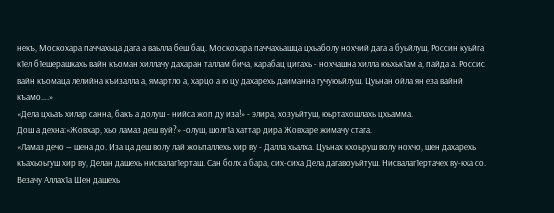некъ, Москохара паччахьца дага а ваьлла беш бац. Москохара паччахьашца цхьаболу нохчий дага а буьйлуш, Россин куьйга к1ел б1ешерашкахь вайн къоман хиллачу дахаран таллам бича, карабац цигахь - нохчашна хилла юьхьк1ам а, пайда а. Россис вайн къомаца лелийна къизалла а, ямартло а, харцо а ю цу дахарехь даиманна гучуюьйлуш. Цуьнан ойла ян еза вайнй къамо….»
«Дела цхьаъ хилар санна, бакъ а долуш - нийса жоп ду иза!» - элира, хозуьйтуш, юьртахошлахь цхьамма.
Дош а дехна:«Жовхар, хьо ламаз деш вуй?» -олуш, шолг1а хаттар дира Жовхаре жимачу стага.
«Ламаз дечо — шена до. Иза ца деш волу лай жоьпаллехь хир ву - Далла хьалха. Цуьнах кхоьруш волу нохчо, шен дахарехь къахьоьгуш хир ву, Делан дашехь нисвалаг1ерташ. Сан болх а бара, сих-сиха Дела дагавоуьйтуш. Нисвалаг1ертачех ву-кха со. Везачу Аллах1а Шен дашехь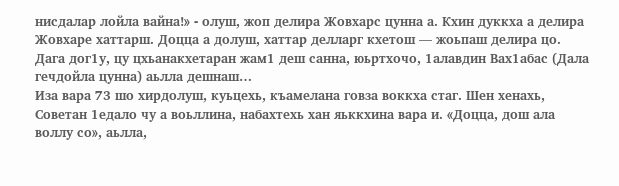нисдалар лойла вайна!» - олуш, жоп делира Жовхарс цунна а. Кхин дуккха а делира Жовхаре хаттарш. Доцца а долуш, хаттар делларг кхетош — жоьпаш делира цо.
Дага дог1у, цу цхьанакхетаран жам1 деш санна, юьртхочо, 1алавдин Вах1абас (Дала гечдойла цунна) аьлла дешнаш…
Иза вара 73 шо хирдолуш, куьцехь, къамелана говза воккха стаг. Шен хенахь, Советан 1едало чу а воьллина, набахтехь хан яьккхина вара и. «Доцца, дош ала воллу со», аьлла,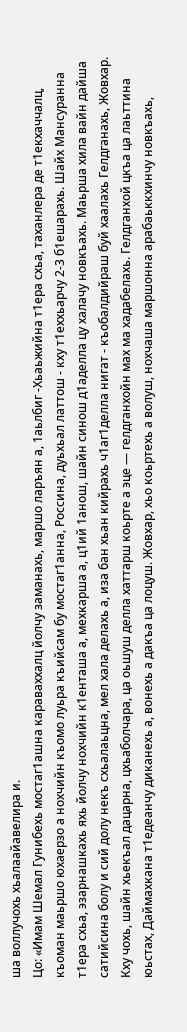ша воллучохь хьалаайавелира и.
Цо: «Имам Шемал Гунибехь мостаг1ашна караваххалц йолчу заманахь, маршо ларъян а, 1аьлбиг -Хьаьжийна т1ера схьа, таханлера де т1екхаччалц, къоман маьршо юхаерзо а нохчийн къомо луьра къийсам бу мостаг1анна, Россина, дуьхьал латтош - кху т1еххьарчу 2-3 б1ешарахь. Шайх Мансуранна т1ера схьа, эзарнашкахь яхь йолчу нохчийн к1енташа а, мехкарша а, ц1ий 1анош, шайн синош д1аделла цу халачу новкъахь. Маьрша хила вайн дайша сатийсина болу и сий долу некъ схьалаьцна, мел хала делахь а, иза бан хьан кийрахь ч1аг1делла нигат - къобалдийраш буй хаалахь Гелдганахь, Жовхар. Кху чохь, шайн хьекъал дацарна, цхьаболчара, ца оьшуш делла хаттарш коьрте а эце — гелдганхойн мах ма хадабелахь. Гелдганхой цкъа ца лаьттина юьстах, Даймахкана т1едеанчу диканехь а, вонехь а дакъа ца лоцуш. Жовхар, хьо коьртехь а волуш, нохчаша маршонна арабаьккхинчу новкъахь,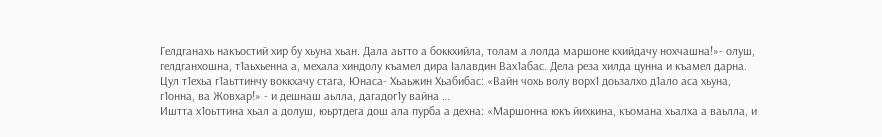Гелдганахь накъостий хир бу хьуна хьан. Дала аьтто а боккхийла, толам а лолда маршоне кхийдачу нохчашна!»- олуш, гелдганхошна, т1аьхьенна а, мехала хиндолу къамел дира Iалавдин Вах1абас. Дела реза хилда цунна и къамел дарна.
Цул т1ехьа г1аьттинчу воккхачу стага, Юнаса- Хьаьжин Хьабибас: «Вайн чохь волу ворх1 доьзалхо д1ало аса хьуна, г1онна, ва Жовхар!» - и дешнаш аьлла, дагадог1у вайна …
Иштта х1оьттина хьал а долуш, юьртдега дош ала пурба а дехна: «Маршонна юкъ йихкина, къомана хьалха а ваьлла, и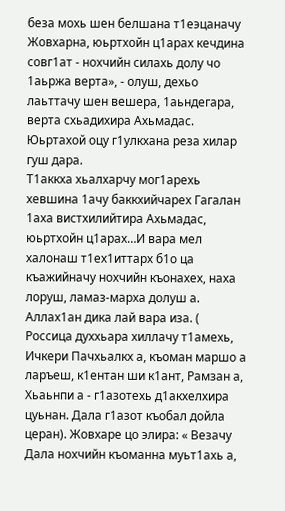беза мохь шен белшана т1еэцаначу Жовхарна, юьртхойн ц1арах кечдина совг1ат - нохчийн силахь долу чо 1аьржа верта», - олуш, дехьо лаьттачу шен вешера, 1аьндегара, верта схьадихира Ахьмадас.
Юьртахой оцу г1улкхана реза хилар гуш дара.
Т1аккха хьалхарчу мог1арехь хевшина 1ачу баккхийчарех Гагалан 1аха вистхилийтира Ахьмадас, юьртхойн ц1арах…И вара мел халонаш т1ех1иттарх б1о ца къажийначу нохчийн къонахех, наха лоруш, ламаз-марха долуш а. Аллах1ан дика лай вара иза. ( Россица духхьара хиллачу т1амехь, Ичкери Пачхьалкх а, къоман маршо а ларъеш, к1ентан ши к1ант, Рамзан а, Хьаьнпи а - г1азотехь д1акхелхира цуьнан. Дала г1азот къобал дойла церан). Жовхаре цо элира: « Везачу Дала нохчийн къоманна муьт1ахь а,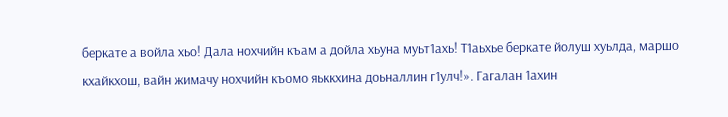беркате а войла хьо! Дала нохчийн къам а дойла хьуна муьт1ахь! Т1аьхье беркате йолуш хуьлда, маршо кхайкхош, вайн жимачу нохчийн къомо яьккхина доьналлин г1улч!». Гагалан 1ахин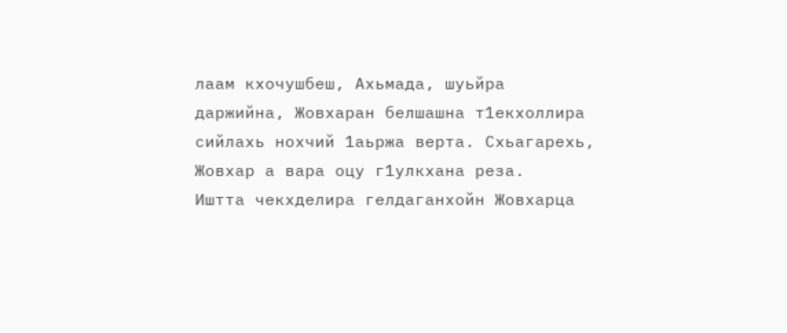лаам кхочушбеш, Ахьмада, шуьйра даржийна, Жовхаран белшашна т1екхоллира сийлахь нохчий 1аьржа верта. Схьагарехь, Жовхар а вара оцу г1улкхана реза.
Иштта чекхделира гелдаганхойн Жовхарца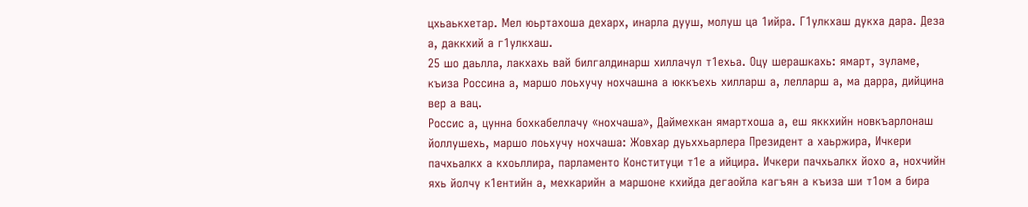цхьаькхетар. Мел юьртахоша дехарх, инарла дууш, молуш ца 1ийра. Г1улкхаш дукха дара. Деза а, даккхий а г1улкхаш.
25 шо даьлла, лакхахь вай билгалдинарш хиллачул т1ехьа. Оцу шерашкахь: ямарт, зуламе, къиза Россина а, маршо лоьхучу нохчашна а юккъехь хилларш а, лелларш а, ма дарра, дийцина вер а вац.
Россис а, цунна бохкабеллачу «нохчаша», Даймехкан ямартхоша а, еш яккхийн новкъарлонаш йоллушехь, маршо лоьхучу нохчаша: Жовхар дуьххьарлера Президент а хаьржира, Ичкери пачхьалкх а кхоьллира, парламенто Конституци т1е а ийцира. Ичкери пачхьалкх йохо а, нохчийн яхь йолчу к1ентийн а, мехкарийн а маршоне кхийда дегаойла кагъян а къиза ши т1ом а бира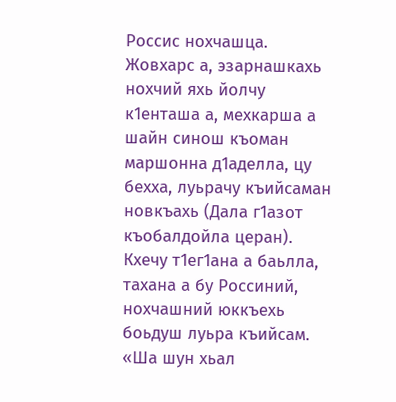Россис нохчашца. Жовхарс а, эзарнашкахь нохчий яхь йолчу к1енташа а, мехкарша а шайн синош къоман маршонна д1аделла, цу бехха, луьрачу къийсаман новкъахь (Дала г1азот къобалдойла церан).
Кхечу т1ег1ана а баьлла, тахана а бу Россиний, нохчашний юккъехь боьдуш луьра къийсам.
«Ша шун хьал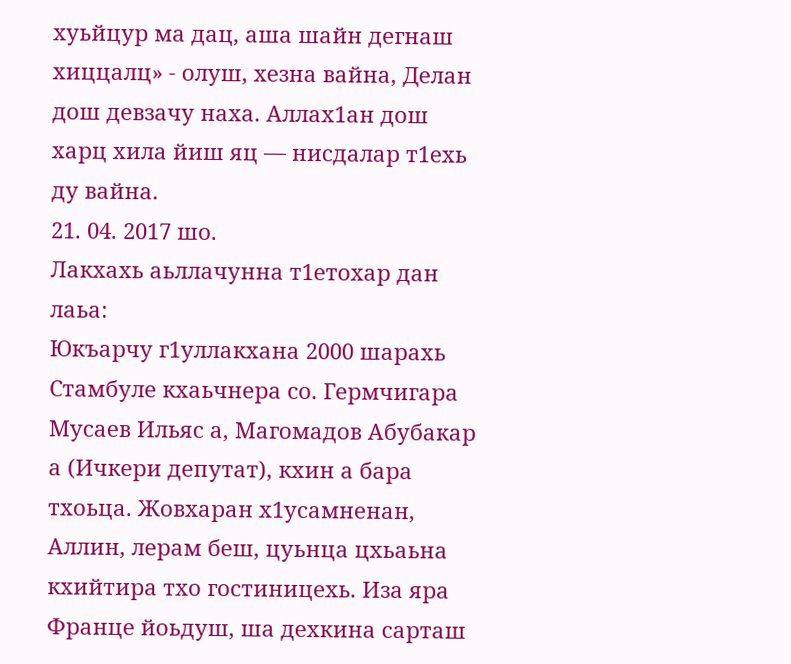хуьйцур ма дац, аша шайн дегнаш хиццалц» - олуш, хезна вайна, Делан дош девзачу наха. Аллах1ан дош харц хила йиш яц — нисдалар т1ехь ду вайна.
21. 04. 2017 шо.
Лакхахь аьллачунна т1етохар дан лаьа:
Юкъарчу г1уллакхана 2000 шарахь Стамбуле кхаьчнера со. Гермчигара Мусаев Ильяс а, Магомадов Абубакар а (Ичкери депутат), кхин а бара тхоьца. Жовхаран х1усамненан, Аллин, лерам беш, цуьнца цхьаьна кхийтира тхо гостиницехь. Иза яра Франце йоьдуш, ша дехкина сарташ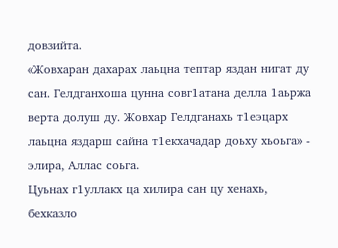довзийта.
«Жовхаран дахарах лаьцна тептар яздан нигат ду сан. Гелдганхоша цунна совг1атана делла 1аьржа верта долуш ду. Жовхар Гелдганахь т1еэцарх лаьцна яздарш сайна т1екхачадар доьху хьоьга» - элира, Аллас соьга.
Цуьнах г1уллакх ца хилира сан цу хенахь, бехказло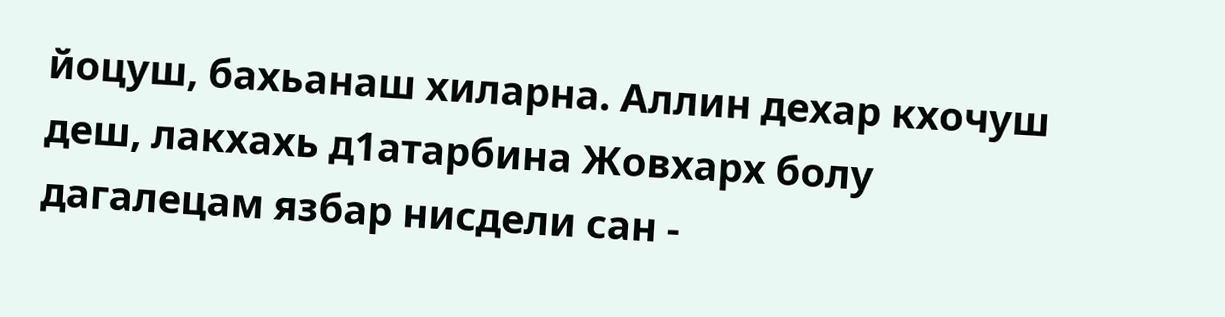йоцуш, бахьанаш хиларна. Аллин дехар кхочуш деш, лакхахь д1атарбина Жовхарх болу дагалецам язбар нисдели сан -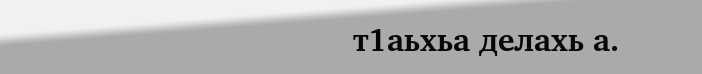т1аьхьа делахь а.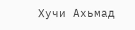Хучи Ахьмад